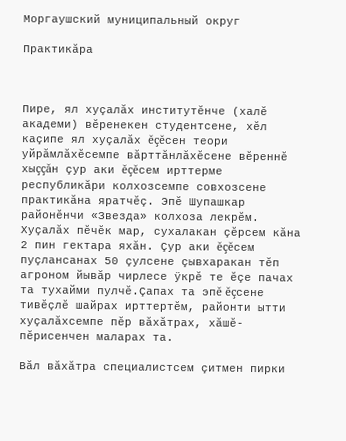Моргаушский муниципальный округ

Практикăра



Пире, ял хуçалăх институтĕнче (халĕ академи) вĕренекен студентсене, хĕл каçипе ял хуçалăх ĕçĕсен теори уйрăмлăхĕсемпе вăрттăнлăхĕсене вĕреннĕ хыççăн çур аки ĕçĕсем ирттерме республикăри колхозсемпе совхозсене практикăна яратчĕç. Эпĕ Шупашкар районĕнчи «Звезда» колхоза лекрĕм. Хуçалăх пĕчĕк мар, сухалакан çĕрсем кăна 2 пин гектара яхăн. Çур аки ĕçĕсем пуçлансанах 50 çулсене çывхаракан тĕп агроном йывăр чирлесе ÿкрĕ те ĕçе пачах та тухайми пулчĕ.Çапах та эпĕ ĕçсене тивĕçлĕ шайрах ирттертĕм, районти ытти хуçалăхсемпе пĕр вăхăтрах, хăшĕ-пĕрисенчен маларах та.

Вăл вăхăтра специалистсем çитмен пирки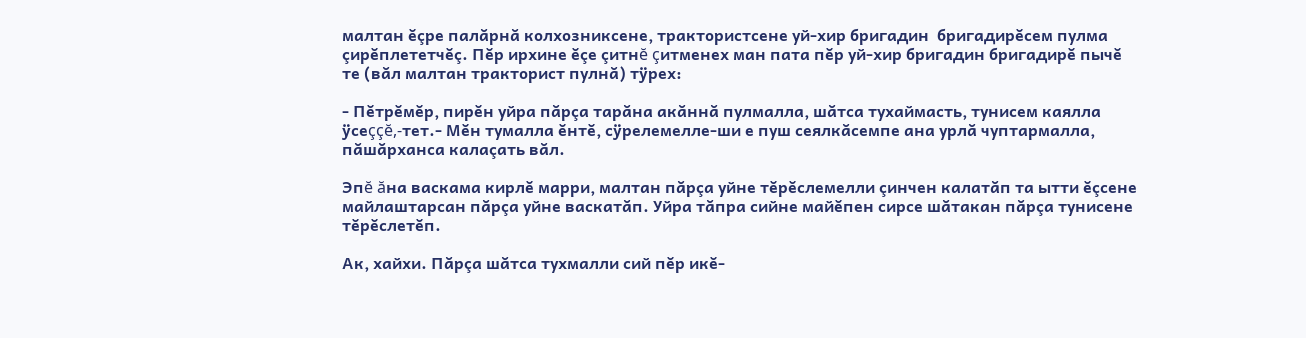малтан ĕçре палăрнă колхозниксене, трактористсене уй-хир бригадин  бригадирĕсем пулма çирĕплететчĕç. Пĕр ирхине ĕçе çитнĕ çитменех ман пата пĕр уй-хир бригадин бригадирĕ пычĕ те (вăл малтан тракторист пулнă) тÿрех:

- Пĕтрĕмĕр, пирĕн уйра пăрçа тарăна акăннă пулмалла, шăтса тухаймасть, тунисем каялла ÿсеççĕ,-тет.- Мĕн тумалла ĕнтĕ, сÿрелемелле-ши е пуш сеялкăсемпе ана урлă чуптармалла, пăшăрханса калаçать вăл.

Эпĕ ăна васкама кирлĕ марри, малтан пăрçа уйне тĕрĕслемелли çинчен калатăп та ытти ĕçсене майлаштарсан пăрçа уйне васкатăп. Уйра тăпра сийне майĕпен сирсе шăтакан пăрçа тунисене тĕрĕслетĕп.

Ак, хайхи. Пăрçа шăтса тухмалли сий пĕр икĕ-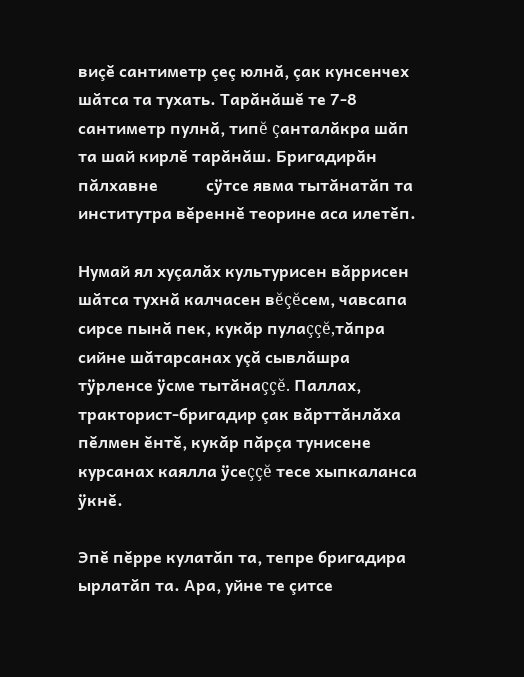виçĕ сантиметр çеç юлнă, çак кунсенчех шăтса та тухать. Тарăнăшĕ те 7-8 сантиметр пулнă, типĕ çанталăкра шăп та шай кирлĕ тарăнăш. Бригадирăн пăлхавне            сÿтсе явма тытăнатăп та институтра вĕреннĕ теорине аса илетĕп.

Нумай ял хуçалăх культурисен вăррисен шăтса тухнă калчасен вĕçĕсем, чавсапа сирсе пынă пек, кукăр пулаççĕ,тăпра сийне шăтарсанах уçă сывлăшра тÿрленсе ÿсме тытăнаççĕ. Паллах, тракторист-бригадир çак вăрттăнлăха пĕлмен ĕнтĕ, кукăр пăрçа тунисене курсанах каялла ÿсеççĕ тесе хыпкаланса ÿкнĕ.

Эпĕ пĕрре кулатăп та, тепре бригадира ырлатăп та. Ара, уйне те çитсе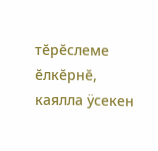тĕрĕслеме ĕлкĕрнĕ, каялла ÿсекен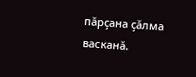пăрçана çăлма васканă.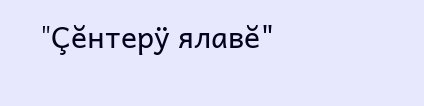"Çĕнтерÿ ялавĕ"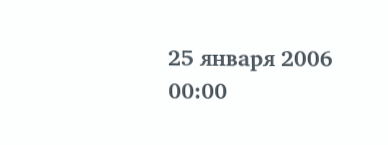25 января 2006
00:00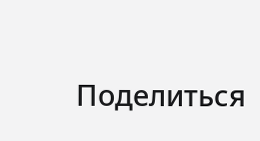Поделиться